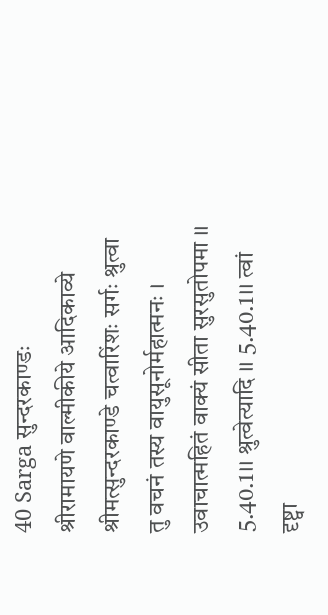40 Sarga सुन्दरकाण्डः
श्रीरामायणे वाल्मीकीये आदिकाव्ये श्रीमत्सुन्दरकाण्डे चत्वारिंशः सर्गः श्रुत्वा तु वचनं तस्य वायुसूनोर्महात्मनः । उवाचात्महितं वाक्यं सीता सुरसुतोपमा ।। 5.40.1।। श्रुत्वेत्यादि ।। 5.40.1।। त्वां दृष्ट्वा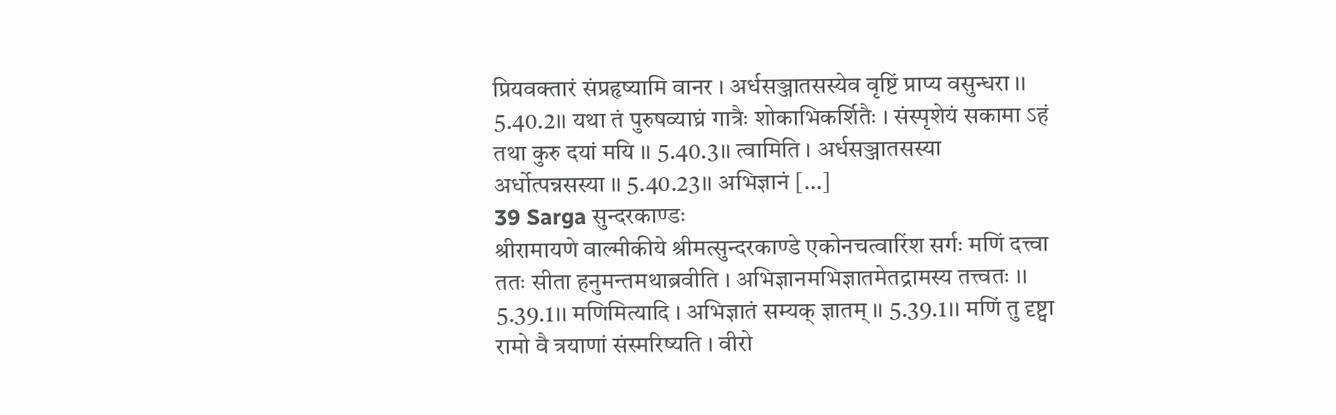प्रियवक्तारं संप्रहृष्यामि वानर । अर्धसञ्जातसस्येव वृष्टिं प्राप्य वसुन्धरा ।। 5.40.2।। यथा तं पुरुषव्याघ्रं गात्रैः शोकाभिकर्शितैः । संस्पृशेयं सकामा ऽहं तथा कुरु दयां मयि ।। 5.40.3।। त्वामिति । अर्धसञ्जातसस्या अर्धोत्पन्नसस्या ।। 5.40.23।। अभिज्ञानं […]
39 Sarga सुन्दरकाण्डः
श्रीरामायणे वाल्मीकीये श्रीमत्सुन्दरकाण्डे एकोनचत्वारिंश सर्गः मणिं दत्त्वा ततः सीता हनुमन्तमथाब्रवीति । अभिज्ञानमभिज्ञातमेतद्रामस्य तत्त्वतः ।। 5.39.1।। मणिमित्यादि । अभिज्ञातं सम्यक् ज्ञातम् ।। 5.39.1।। मणिं तु दृष्ट्वा रामो वै त्रयाणां संस्मरिष्यति । वीरो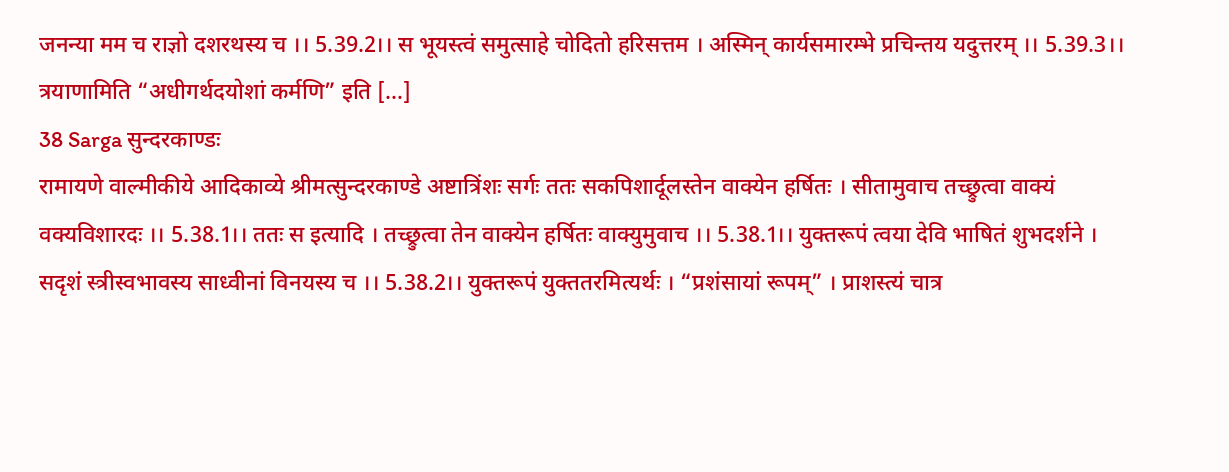जनन्या मम च राज्ञो दशरथस्य च ।। 5.39.2।। स भूयस्त्वं समुत्साहे चोदितो हरिसत्तम । अस्मिन् कार्यसमारम्भे प्रचिन्तय यदुत्तरम् ।। 5.39.3।। त्रयाणामिति “अधीगर्थदयोशां कर्मणि” इति […]
38 Sarga सुन्दरकाण्डः
रामायणे वाल्मीकीये आदिकाव्ये श्रीमत्सुन्दरकाण्डे अष्टात्रिंशः सर्गः ततः सकपिशार्दूलस्तेन वाक्येन हर्षितः । सीतामुवाच तच्छ्रुत्वा वाक्यं वक्यविशारदः ।। 5.38.1।। ततः स इत्यादि । तच्छ्रुत्वा तेन वाक्येन हर्षितः वाक्युमुवाच ।। 5.38.1।। युक्तरूपं त्वया देवि भाषितं शुभदर्शने । सदृशं स्त्रीस्वभावस्य साध्वीनां विनयस्य च ।। 5.38.2।। युक्तरूपं युक्ततरमित्यर्थः । “प्रशंसायां रूपम्” । प्राशस्त्यं चात्र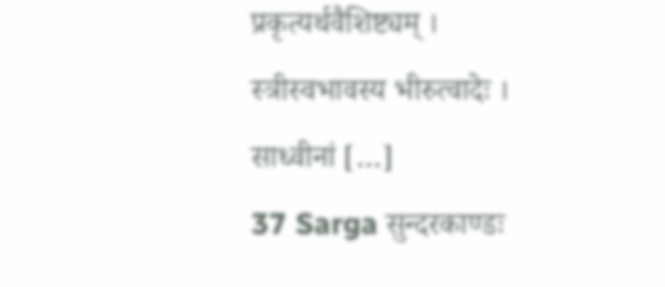प्रकृत्यर्थवैशिष्ट्यम् । स्त्रीस्वभावस्य भीरुत्वादेः । साध्वीनां […]
37 Sarga सुन्दरकाण्डः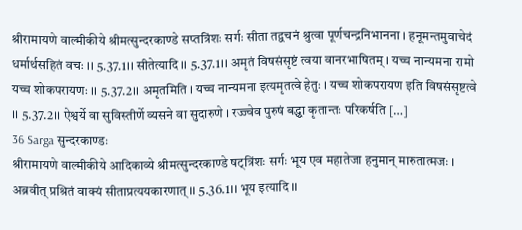श्रीरामायणे वाल्मीकीये श्रीमत्सुन्दरकाण्डे सप्तत्रिंशः सर्गः सीता तद्वचनं श्रुत्वा पूर्णचन्द्रनिभानना । हनूमन्तमुवाचेदं धर्मार्थसहितं वचः ।। 5.37.1।। सीतेत्यादि ।। 5.37.1।। अमृतं विषसंसृष्टं त्वया वानरभाषितम् । यच्च नान्यमना रामो यच्च शोकपरायणः ।। 5.37.2।। अमृतमिति । यच्च नान्यमना इत्यमृतत्वे हेतुः । यच्च शोकपरायण इति विषसंसृष्टत्वे ।। 5.37.2।। ऐश्वर्ये वा सुविस्तीर्णे व्यसने वा सुदारुणे । रज्ज्वेव पुरुषं बद्ध्वा कृतान्तः परिकर्षति […]
36 Sarga सुन्दरकाण्डः
श्रीरामायणे वाल्मीकीये आदिकाव्ये श्रीमत्सुन्दरकाण्डे षट्त्रिंशः सर्गः भूय एव महातेजा हनुमान् मारुतात्मजः । अब्रवीत् प्रश्रितं वाक्यं सीताप्रत्ययकारणात् ।। 5.36.1।। भूय इत्यादि ।।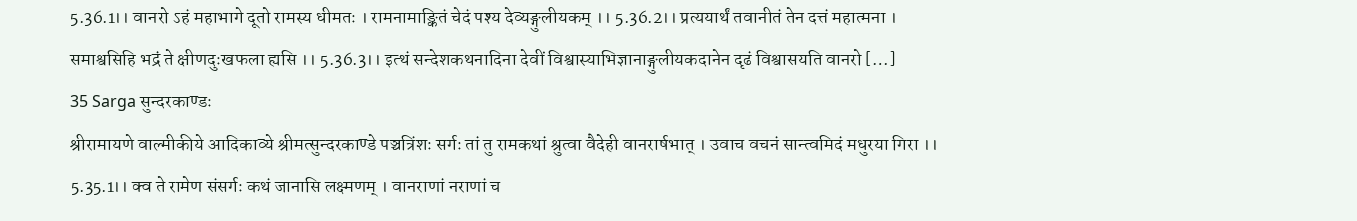5.36.1।। वानरो ऽहं महाभागे दूतो रामस्य धीमतः । रामनामाङ्कितं चेदं पश्य देव्यङ्गुलीयकम् ।। 5.36.2।। प्रत्ययार्थं तवानीतं तेन दत्तं महात्मना । समाश्वसिहि भद्रं ते क्षीणदुःखफला ह्यसि ।। 5.36.3।। इत्थं सन्देशकथनादिना देवीं विश्वास्याभिज्ञानाङ्गुलीयकदानेन दृढं विश्वासयति वानरो […]
35 Sarga सुन्दरकाण्डः
श्रीरामायणे वाल्मीकीये आदिकाव्ये श्रीमत्सुन्दरकाण्डे पञ्चत्रिंशः सर्गः तां तु रामकथां श्रुत्वा वैदेही वानरार्षभात् । उवाच वचनं सान्त्वमिदं मधुरया गिरा ।। 5.35.1।। क्व ते रामेण संसर्गः कथं जानासि लक्ष्मणम् । वानराणां नराणां च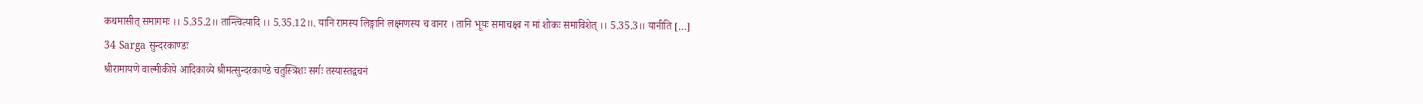कथमासीत् समागमः ।। 5.35.2।। तान्त्वित्यादि ।। 5.35.12।।. यानि रामस्य लिङ्गानि लक्ष्मणस्य च वानर । तानि भूयः समाचक्ष्व न मां शोकः समाविशेत् ।। 5.35.3।। यानीति […]
34 Sarga सुन्दरकाण्डः
श्रीरामायणे वाल्मीकीये आदिकाव्ये श्रीमत्सुन्दरकाण्डे चतुस्त्रिंशः सर्गः तस्यास्तद्वचनं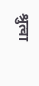श्रुत्वा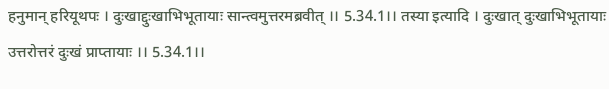हनुमान् हरियूथपः । दुःखाद्दुःखाभिभूतायाः सान्त्वमुत्तरमब्रवीत् ।। 5.34.1।। तस्या इत्यादि । दुःखात् दुःखाभिभूतायाः उत्तरोत्तरं दुःखं प्राप्तायाः ।। 5.34.1।।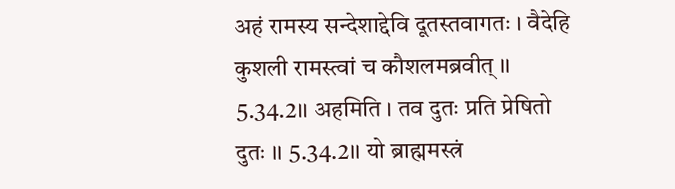अहं रामस्य सन्देशाद्देवि दूतस्तवागतः । वैदेहि कुशली रामस्त्वां च कौशलमब्रवीत् ।। 5.34.2।। अहमिति । तव दुतः प्रति प्रेषितो दुतः ।। 5.34.2।। यो ब्राह्ममस्त्रं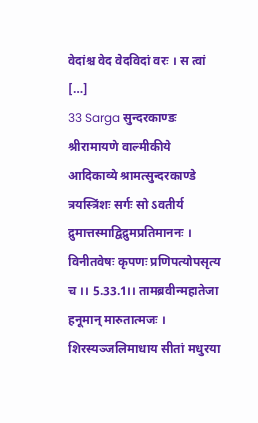वेदांश्च वेद वेदविदां वरः । स त्वां […]
33 Sarga सुन्दरकाण्डः
श्रीरामायणे वाल्मीकीये आदिकाव्ये श्रामत्सुन्दरकाण्डे त्रयस्त्रिंशः सर्गः सो ऽवतीर्य द्रुमात्तस्माद्विद्रुमप्रतिमाननः । विनीतवेषः कृपणः प्रणिपत्योपसृत्य च ।। 5.33.1।। तामब्रवीन्महातेजा हनूमान् मारुतात्मजः । शिरस्यञ्जलिमाधाय सीतां मधुरया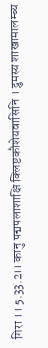गिरा ।। 5.33.2।। कानु पद्मपलाशाक्षि क्लिष्टकौशेयवासिनि । द्रुमस्य शाखामालम्ब्य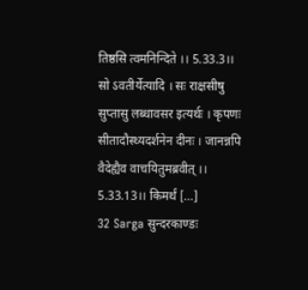तिष्ठसि त्वमनिन्दिते ।। 5.33.3।। सो ऽवतीर्येत्यादि । सः राक्षसीषु सुप्तासु लब्धावसर इत्यर्थः । कृपणः सीतादौस्थ्यदर्शनेन दीनः । जानन्नपि वैदेह्यैव वाचयितुमब्रवीत् ।। 5.33.13।। किमर्थं […]
32 Sarga सुन्दरकाण्डः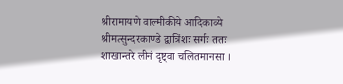श्रीरामायणे वाल्मीकीये आदिकाव्ये श्रीमत्सुन्दरकाण्डे द्वात्रिंशः सर्गः ततः शाखान्तरे लीनं दृष्ट्वा चलितमानसा ।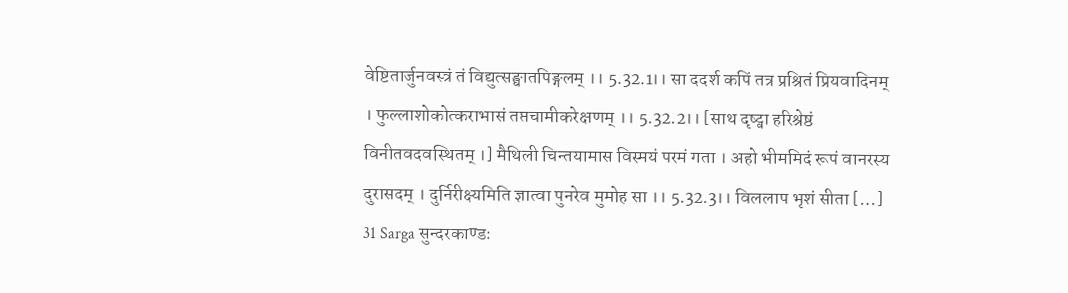वेष्टितार्जुनवस्त्रं तं विद्युत्सङ्घातपिङ्गलम् ।। 5.32.1।। सा ददर्श कपिं तत्र प्रश्रितं प्रियवादिनम् । फुल्लाशोकोत्कराभासं तप्तचामीकरेक्षणम् ।। 5.32.2।। [साथ दृष्ट्वा हरिश्रेष्ठं विनीतवदवस्थितम् ।] मैथिली चिन्तयामास विस्मयं परमं गता । अहो भीममिदं रूपं वानरस्य दुरासदम् । दुर्निरीक्ष्यमिति ज्ञात्वा पुनरेव मुमोह सा ।। 5.32.3।। विललाप भृशं सीता […]
31 Sarga सुन्दरकाण्डः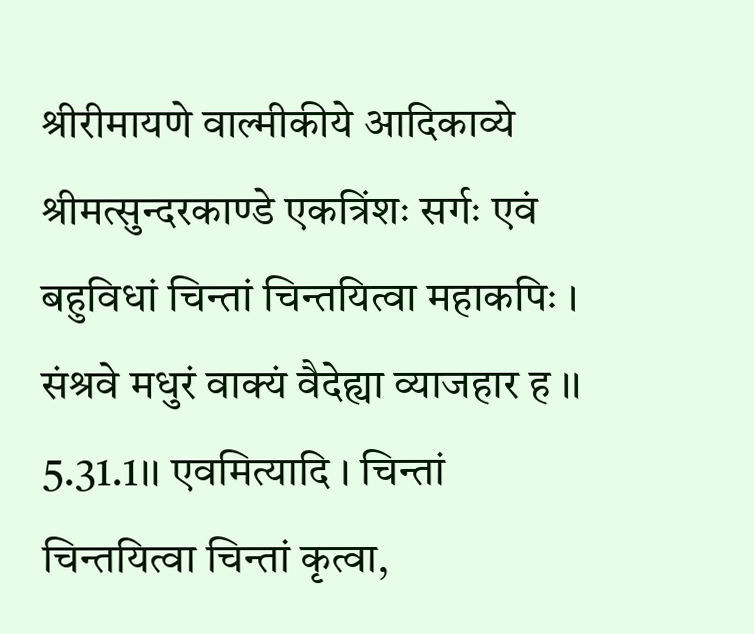श्रीरीमायणे वाल्मीकीये आदिकाव्ये श्रीमत्सुन्दरकाण्डे एकत्रिंशः सर्गः एवं बहुविधां चिन्तां चिन्तयित्वा महाकपिः । संश्रवे मधुरं वाक्यं वैदेह्या व्याजहार ह ।। 5.31.1।। एवमित्यादि । चिन्तां चिन्तयित्वा चिन्तां कृत्वा,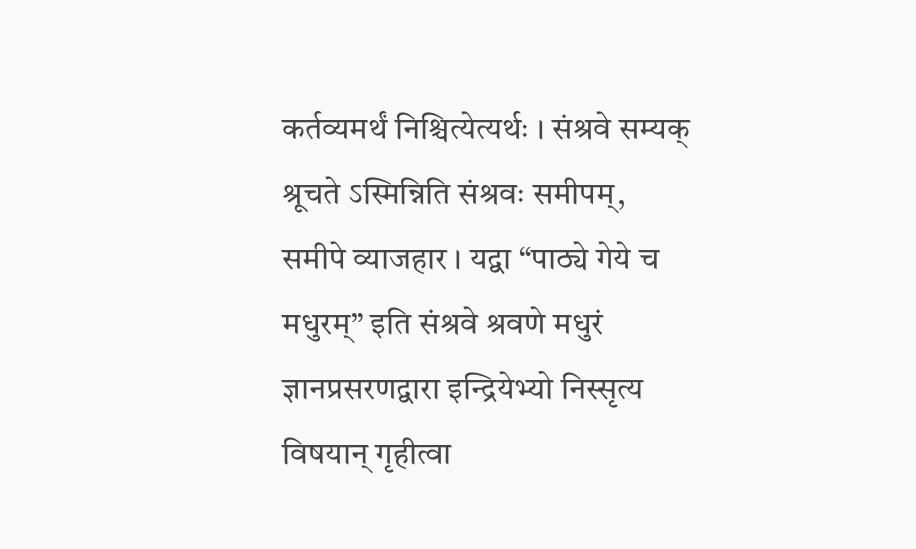कर्तव्यमर्थं निश्चित्येत्यर्थः । संश्रवे सम्यक् श्रूचते ऽस्मिन्निति संश्रवः समीपम्, समीपे व्याजहार । यद्वा “पाठ्ये गेये च मधुरम्” इति संश्रवे श्रवणे मधुरं ज्ञानप्रसरणद्वारा इन्द्रियेभ्यो निस्सृत्य विषयान् गृहीत्वा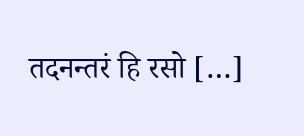तदनन्तरं हि रसो […]